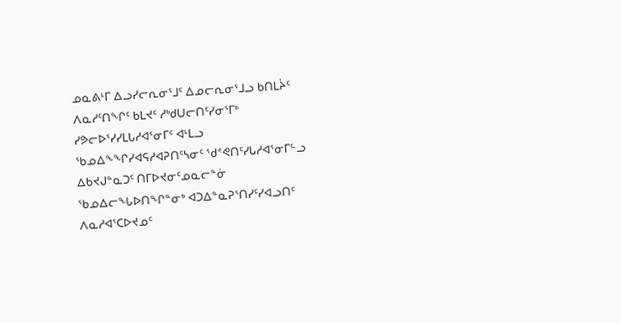ᓄᓇᕕᒻᒥ ᐃᓗᓯᓕᕆᓂᕐᒧᑦ ᐃᓄᓕᕆᓂᕐᒧᓗ ᑲᑎᒪᔩᑦ ᐱᓇᓱᑦᑎᖏᑦ ᑲᒪᔪᑦ ᓱᒃᑯᑌᓕᑎᑦᓯᓂᕐᒥᒃ ᓯᕗᓕᐅᕐᓯᓯᒪᒐᓱᐊᕐᓂᒥᑦ ᐊᒻᒪᓗ ᖃᓄᐃᖕᖏᓯᐊᕋᓱᐊᕈᑎᑦᓴᓂᑦ ᖁᕝᕙᑎᑦᓯᒐᓱᐊᕐᓂᒥᓪᓗ ᐃᑲᔪᒍᓐᓇᑐᑦ ᑎᒥᐅᔪᓂᑦᓄᓇᓕᓐᓃ ᖃᓄᐃᓕᖓᐅᑎᖏᓐᓂᒃ ᐊᑐᐃᓐᓇᕈᕐᑎᓯᑦᓯᐊᓗᑎᑦ ᐱᓇᓱᐊᕐᑕᐅᔪᓄᑦ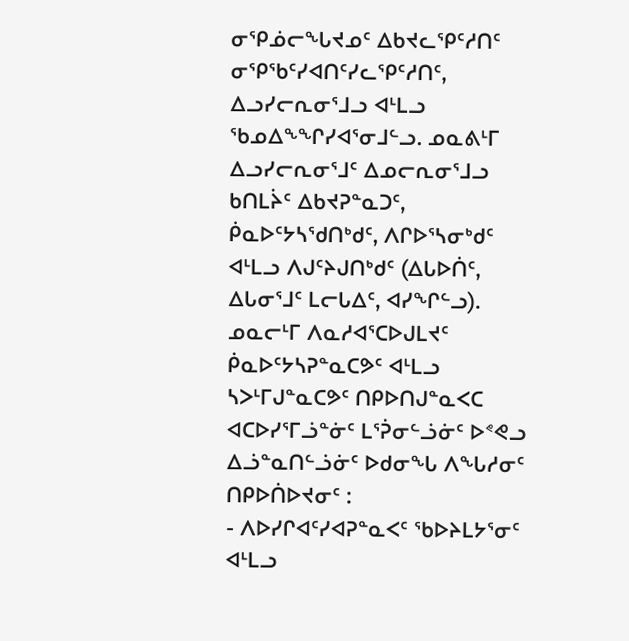ᓂᕿᓅᓕᖓᔪᓄᑦ ᐃᑲᔪᓚᕿᑦᓱᑎᑦ ᓂᕿᖃᑦᓯᐊᑎᑦᓯᓚᕿᑦᓱᑎᑦ, ᐃᓗᓯᓕᕆᓂᕐᒧᓗ ᐊᒻᒪᓗ ᖃᓄᐃᖕᖏᓯᐊᕐᓂᒧᓪᓗ. ᓄᓇᕕᒻᒥ ᐃᓗᓯᓕᕆᓂᕐᒧᑦ ᐃᓄᓕᕆᓂᕐᒧᓗ ᑲᑎᒪᔩᑦ ᐃᑲᔪᕈᓐᓇᑐᑦ, ᑮᓇᐅᑦᔭᓴᖁᑎᒃᑯᑦ, ᐱᒋᐅᕐᓴᓂᒃᑯᑦ ᐊᒻᒪᓗ ᐱᒍᑦᔨᒍᑎᒃᑯᑦ (ᐃᒐᐅᑏᑦ, ᐃᒐᓂᕐᒧᑦ ᒪᓕᒐᐃᑦ, ᐊᓯᖏᓪᓗ).
ᓄᓇᓕᒻᒥ ᐱᓇᓱᐊᕐᑕᐅᒍᒪᔪᑦ ᑮᓇᐅᑦᔭᓴᕈᓐᓇᑕᕗᑦ ᐊᒻᒪᓗ ᓴᐳᒻᒥᒍᓐᓇᑕᕗᑦ ᑎᑭᐅᑎᒍᓐᓇᐸᑕ ᐊᑕᐅᓯᕐᒥᓘᓐᓃᑦ ᒪᕐᕉᓂᓪᓘᓃᑦ ᐅᕝᕙᓗ ᐃᓘᓐᓇᑎᓪᓘᓃᑦ ᐅᑯᓂᖓ ᐱᖓᓱᓂᑦ ᑎᑭᐅᑏᐅᔪᓂᑦ :
- ᐱᐅᓯᒋᐊᑦᓯᐊᕈᓐᓇᐸᑦ ᖃᐅᔨᒪᔭᕐᓂᑦ ᐊᒻᒪᓗ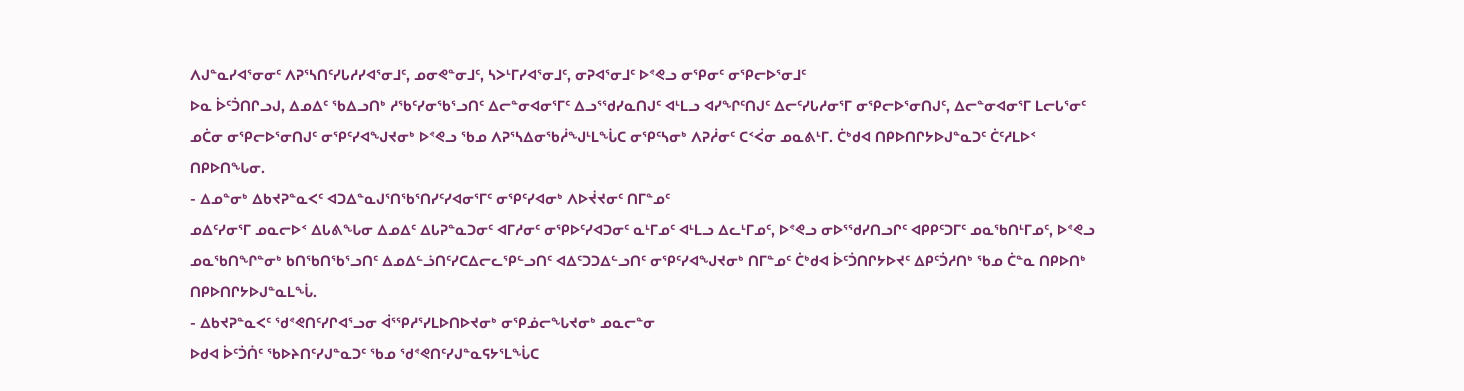ᐱᒍᓐᓇᓯᐊᕐᓂᓂᑦ ᐱᕈᕐᓴᑎᑦᓯᒐᓱᓯᐊᕐᓂᒧᑦ, ᓄᓂᕙᓐᓂᒧᑦ, ᓴᐳᒻᒥᓯᐊᕐᓂᒧᑦ, ᓂᕈᐊᕐᓂᒧᑦ ᐅᕝᕙᓗ ᓂᕿᓂᑦ ᓂᕿᓕᐅᕐᓂᒧᑦ
ᐅᓇ ᐆᑦᑑᑎᒋᓗᒍ, ᐃᓄᐃᑦ ᖃᐃᓗᑎᒃ ᓱᖃᑦᓯᓂᖃᕐᓗᑎᑦ ᐃᓕᓐᓂᐊᓂᕐᒥᑦ ᐃᓗᕐᖁᓯᓇᑎᒍᑦ ᐊᒻᒪᓗ ᐊᓯᖏᑦᑎᒍᑦ ᐃᓕᑦᓯᒐᓱᓂᕐᒥ ᓂᕿᓕᐅᕐᓂᑎᒍᑦ, ᐃᓕᓐᓂᐊᓂᕐᒥ ᒪᓕᒐᕐᓂᑦ ᓄᑖᓂ ᓂᕿᓕᐅᕐᓂᑎᒍᑦ ᓂᕿᑦᓯᐊᖑᔪᓂᒃ ᐅᕝᕙᓗ ᖃᓄ ᐱᕈᕐᓴᐃᓂᖃᓲᖑᒻᒪᖔᑕ ᓂᕿᑦᓴᓂᒃ ᐱᕈᓲᓂᑦ ᑕᑉᐹᓂ ᓄᓇᕕᒻᒥ. ᑖᒃᑯᐊ ᑎᑭᐅᑎᒋᔭᐅᒍᓐᓇᑐᑦ ᑖᑦᓱᒪᐅᑉ ᑎᑭᐅᑎᖓᓂ.
- ᐃᓄᓐᓂᒃ ᐃᑲᔪᕈᓐᓇᐸᑦ ᐊᑐᐃᓐᓇᒍᕐᑎᖃᕐᑎᓯᑦᓯᐊᓂᕐᒥᑦ ᓂᕿᑦᓯᐊᓂᒃ ᐱᐅᔫᔪᓂᑦ ᑎᒥᓐᓄᑦ
ᓄᐃᑦᓯᓂᕐᒥ ᓄᓇᓕᐅᑉ ᐃᒐᕕᖓᓂ ᐃᓄᐃᑦ ᐃᒐᕈᓐᓇᑐᓂᑦ ᐊᒥᓱᓂᑦ ᓂᕿᐅᑦᓯᐊᑐᓂᑦ ᓇᒻᒥᓄᑦ ᐊᒻᒪᓗ ᐃᓚᒻᒥᓄᑦ, ᐅᕝᕙᓗ ᓂᐅᕐᖁᓯᑎᓗᒋᑦ ᐊᑭᑭᑦᑐᒥᑦ ᓄᓇᖃᑎᒻᒥᓄᑦ, ᐅᕝᕙᓗ ᓄᓇᖃᑎᖏᓐᓂᒃ ᑲᑎᖃᑎᖃᕐᓗᑎᑦ ᐃᓄᐃᓪᓘᑎᑦᓯᑕᐃᓕᓚᕿᓪᓗᑎᑦ ᐊᐃᑦᑐᑐᐃᓪᓗᑎᑦ ᓂᕿᑦᓯᐊᖑᔪᓂᒃ ᑎᒥᓐᓄᑦ ᑖᒃᑯᐊ ᐆᑦᑑᑎᒋᔭᐅᔪᑦ ᐃᑭᑦᑑᓱᑎᒃ ᖃᓄ ᑖᓐᓇ ᑎᑭᐅᑎᒃ ᑎᑭᐅᑎᒋᔭᐅᒍᓐᓇᒪᖔ.
- ᐃᑲᔪᕈᓐᓇᐸᑦ ᖁᕝᕙᑎᑦᓯᒋᐊᕐᓗᓂ ᐋᕐᕿᓱᕐᓯᒪᐅᑎᐅᔪᓂᒃ ᓂᕿᓅᓕᖓᔪᓂᒃ ᓄᓇᓕᓐᓂ
ᐅᑯᐊ ᐆᑦᑑᑏᑦ ᖃᐅᔨᑎᑦᓯᒍᓐᓇᑐᑦ ᖃᓄ ᖁᕝᕙᑎᑦᓯᒍᓐᓇᕋᔭᕐᒪᖔᑕ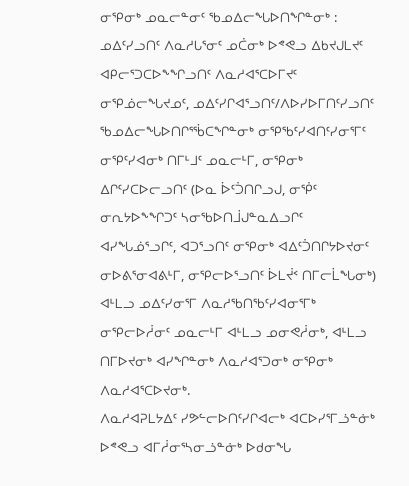ᓂᕿᓂᒃ ᓄᓇᓕᓐᓂᑦ ᖃᓄᐃᓕᖓᐅᑎᖏᓐᓂᒃ : ᓄᐃᑦᓯᓗᑎᑦ ᐱᓇᓱᒐᕐᓂᑦ ᓄᑖᓂᒃ ᐅᕝᕙᓗ ᐃᑲᔪᒍᒪᔪᑦ ᐊᑭᓕᕐᑐᑕᐅᖕᖏᓗᑎᑦ ᐱᓇᓱᐊᕐᑕᐅᒥᔪᑦ ᓂᕿᓅᓕᖓᔪᓄᑦ, ᓄᐃᑦᓯᒋᐊᕐᓗᑎᑦ/ᐱᐅᓯᐅᒥᑎᑦᓯᓗᑎᑦ ᖃᓄᐃᓕᖓᐅᑎᒋᕐᖄᑕᖏᓐᓂᒃ ᓂᕿᖃᑦᓯᐊᑎᑦᓯᓂᕐᒥᑦ ᓂᕿᑦᓯᐊᓂᒃ ᑎᒥᒻᒧᑦ ᓄᓇᓕᒻᒥ, ᓂᕿᓂᒃ ᐃᒋᑦᓯᑕᐅᓕᓗᑎᑦ (ᐅᓇ ᐆᑦᑑᑎᒋᓗᒍ, ᓂᖀᑦ ᓂᕆᔭᐅᖕᖏᑐᑦ ᓴᓂᖃᐅᑎᒨᒍᓐᓇᐃᓗᒋᑦ ᐊᓯᖓᓅᕐᓗᒋᑦ, ᐊᑐᕐᓗᑎᑦ ᓂᕿᓂᒃ ᐊᐃᑦᑑᑎᒋᔭᐅᔪᓂᑦ ᓂᐅᕕᕐᓂᐊᕕᒻᒥ, ᓂᕿᓕᐅᕐᓗᑎᑦ ᐆᒪᔫᑉ ᑎᒥᓕᒫᖓᓂᒃ) ᐊᒻᒪᓗ ᓄᐃᑦᓯᓂᕐᒥ ᐱᓇᓱᖃᑎᖃᑦᓯᐊᓂᕐᒥᒃ ᓂᕿᓕᐅᓲᓂᑦ ᓄᓇᓕᒻᒥ ᐊᒻᒪᓗ ᓄᓂᕙᓲᓂᒃ, ᐊᒻᒪᓗ ᑎᒥᐅᔪᓂᒃ ᐊᓯᖏᓐᓂᒃ ᐱᓇᓱᐊᕐᑐᓂᒃ ᓂᕿᓂᒃ ᐱᓇᓱᐊᕐᑕᐅᔪᓂᒃ.
ᐱᓇᓱᐊᕈᒪᔭᐃᑦ ᓯᕗᓪᓕᐅᑎᑦᓯᒋᐊᓕᒃ ᐊᑕᐅᓯᕐᒥᓘᓐᓃᒃ ᐅᕝᕙᓗ ᐊᒥᓲᓂᕐᓴᓂᓘᓐᓃᒃ ᐅᑯᓂᖓ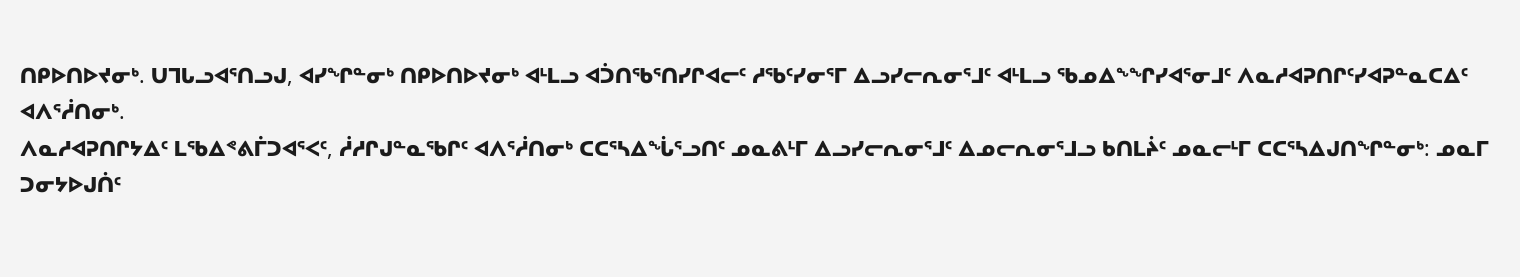ᑎᑭᐅᑎᐅᔪᓂᒃ. ᑌᒣᒐᓗᐊᕐᑎᓗᒍ, ᐊᓯᖏᓐᓂᒃ ᑎᑭᐅᑎᐅᔪᓂᒃ ᐊᒻᒪᓗ ᐊᑑᑎᖃᕐᑎᓯᒋᐊᓕᑦ ᓱᖃᑦᓯᓂᕐᒥ ᐃᓗᓯᓕᕆᓂᕐᒧᑦ ᐊᒻᒪᓗ ᖃᓄᐃᖕᖏᓯᐊᕐᓂᒧᑦ ᐱᓇᓱᐊᕈᑎᒋᑦᓯᐊᕈᓐᓇᑕᐃᑦ ᐊᐱᕐᓲᑎᓂᒃ.
ᐱᓇᓱᐊᕈᑎᒋᔭᐃᑦ ᒪᖃᐃᕝᕕᒦᑐᐊᕐᐸᑦ, ᓲᓱᒋᒍᓐᓇᖃᒋᑦ ᐊᐱᕐᓲᑎᓂᒃ ᑕᑕᕐᓴᐃᖔᕐᓗᑎᑦ ᓄᓇᕕᒻᒥ ᐃᓗᓯᓕᕆᓂᕐᒧᑦ ᐃᓄᓕᕆᓂᕐᒧᓗ ᑲᑎᒪᔩᑦ ᓄᓇᓕᒻᒥ ᑕᑕᕐᓴᐃᒍᑎᖏᓐᓂᒃ: ᓄᓇᒥ
ᑐᓂᔭᐅᒍᑏᑦ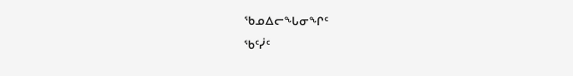ᖃᓄᐃᓕᖓᓂᖏᑦ
ᖃᑦᓰᑦ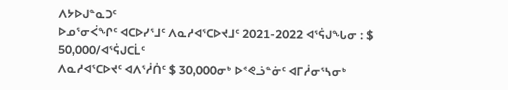ᐱᔭᐅᒍᓐᓇᑐᑦ
ᐅᓄᕐᓂᐹᖏᑦ ᐊᑕᐅᓯᕐᒧᑦ ᐱᓇᓱᐊᕐᑕᐅᔪᒧᑦ 2021-2022 ᐊᕐᕌᒍᖓᓂ : $ 50,000/ᐊᕐᕌᒍᑕᒫᑦ
ᐱᓇᓱᐊᕐᑕᐅᔪᑦ ᐊᐱᕐᓲᑏᑦ $ 30,000ᓂᒃ ᐅᕝᕙᓘᓐᓃᑦ ᐊᒥᓲᓂᕐᓴᓂᒃ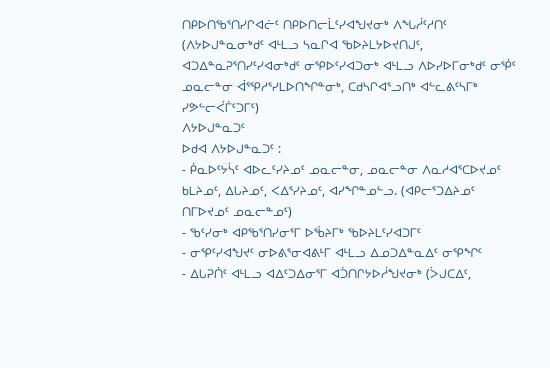ᑎᑭᐅᑎᖃᕐᑎᓯᒋᐊᓖᑦ ᑎᑭᐅᑎᓕᒫᑦᓯᐊᖑᔪᓂᒃ ᐱᖓᓲᑦᓱᑎᑦ (ᐱᔭᐅᒍᓐᓇᓂᒃᑯᑦ ᐊᒻᒪᓗ ᓴᓇᒋᐊ ᖃᐅᔨᒪᔭᐅᔪᑎᒍᑦ, ᐊᑐᐃᓐᓇᕈᕐᑎᓯᑦᓯᐊᓂᒃᑯᑦ ᓂᕿᐅᑦᓯᐊᑐᓂᒃ ᐊᒻᒪᓗ ᐱᐅᓯᐅᒥᓂᒃᑯᑦ ᓂᖀᑦ ᓄᓇᓕᓐᓂ ᐋᕐᕿᓱᕐᓯᒪᐅᑎᖏᓐᓂᒃ, ᑕᑯᓴᒋᐊᕐᓗᑎᒃ ᐊᓪᓚᕕᑦᓴᒥᒃ ᓯᕗᓪᓕᐹᒦᑦᑐᒥᑦ)
ᐱᔭᐅᒍᓐᓇᑐᑦ
ᐅᑯᐊ ᐱᔭᐅᒍᓐᓇᑐᑦ :
- ᑮᓇᐅᑦᔭᓵᑦ ᐊᐅᓚᑦᓯᔨᓄᑦ ᓄᓇᓕᓐᓂ, ᓄᓇᓕᓐᓂ ᐱᓇᓱᐊᕐᑕᐅᔪᓄᑦ ᑲᒪᔨᓄᑦ, ᐃᒐᔨᓄᑦ, ᐸᐃᕐᓯᔨᓄᑦ, ᐊᓯᖏᓐᓄᓪᓗ. (ᐊᑭᓕᕐᑐᐃᔨᓄᑦ ᑎᒥᐅᔪᓄᑦ ᓄᓇᓕᓐᓄᑦ)
- ᖃᑦᓯᓂᒃ ᐊᑭᖃᕐᑎᓯᓂᕐᒥ ᐅᖄᔨᒥᒃ ᖃᐅᔨᒪᑦᓯᐊᑐᒥᑦ
- ᓂᕿᑦᓯᐊᖑᔪᑦ ᓂᐅᕕᕐᓂᐊᕕᒻᒥ ᐊᒻᒪᓗ ᐃᓄᑐᐃᓐᓇᐃᑦ ᓂᕿᖏᑦ
- ᐃᒐᕈᑏᑦ ᐊᒻᒪᓗ ᐊᐃᑦᑐᐃᓂᕐᒥ ᐊᑑᑎᒋᔭᐅᓲᖑᔪᓂᒃ (ᐴᒍᑕᐃᑦ,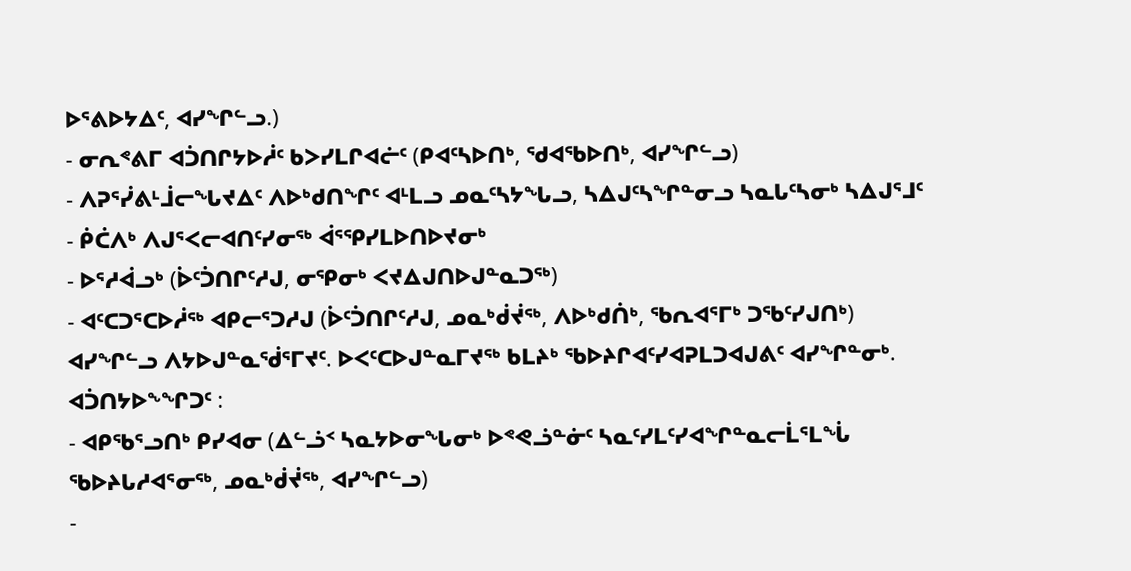ᐅᕐᕕᐅᔭᐃᑦ, ᐊᓯᖏᓪᓗ.)
- ᓂᕆᕝᕕᒥ ᐊᑑᑎᒋᔭᐅᓲᑦ ᑲᐳᓯᒪᒋᐊᓖᑦ (ᑭᐊᑦᓴᐅᑎᒃ, ᖁᐊᖃᐅᑎᒃ, ᐊᓯᖏᓪᓗ)
- ᐱᕈᕐᓰᕕᒻᒨᓕᖓᔪᐃᑦ ᐱᐅᒃᑯᑎᖏᑦ ᐊᒻᒪᓗ ᓄᓇᑦᓴᔭᖓᓗ, ᓴᐃᒍᑦᓴᖏᓐᓂᓗ ᓴᓇᒐᑦᓴᓂᒃ ᓴᐃᒍᕐᒧᑦ
- ᑮᑖᐱᒃ ᐱᒍᕐᐸᓕᐊᑎᑦᓯᓂᖅ ᐋᕐᕿᓯᒪᐅᑎᐅᔪᓂᒃ
- ᐅᕐᓱᐋᓗᒃ (ᐆᑦᑑᑎᒋᑦᓱᒍ, ᓂᕿᓂᒃ ᐸᔪᐃᒍᑎᐅᒍᓐᓇᑐᖅ)
- ᐊᑦᑕᑐᕐᑕᐅᓲᖅ ᐊᑭᓕᕐᑐᓱᒍ (ᐆᑦᑑᑎᒋᑦᓱᒍ, ᓄᓇᒃᑰᔫᖅ, ᐱᐅᒃᑯᑏᒃ, ᖃᕆᐊᕐᒥᒃ ᑐᖃᑦᓯᒍᑎᒃ)
ᐊᓯᖏᓪᓗ ᐱᔭᐅᒍᓐᓇᖂᕐᒥᔪᑦ. ᐅᐸᑦᑕᐅᒍᓐᓇᒥᔪᖅ ᑲᒪᔨᒃ ᖃᐅᔨᒋᐊᑦᓯᐊᕈᒪᑐᐊᒍᕕᑦ ᐊᓯᖏᓐᓂᒃ.
ᐊᑑᑎᔭᐅᖕᖏᑐᑦ :
- ᐊᑭᖃᕐᓗᑎᒃ ᑭᓯᐊᓂ (ᐃᓪᓘᑉ ᓴᓇᔭᐅᓂᖓᓂᒃ ᐅᕝᕙᓘᓐᓃᑦ ᓴᓇᑦᓯᒪᑦᓯᐊᖏᓐᓇᓕᒫᕐᒪᖔ ᖃᐅᔨᒐᓱᐊᕐᓂᖅ, ᓄᓇᒃᑰᔫᖅ, ᐊᓯᖏᓪᓗ)
-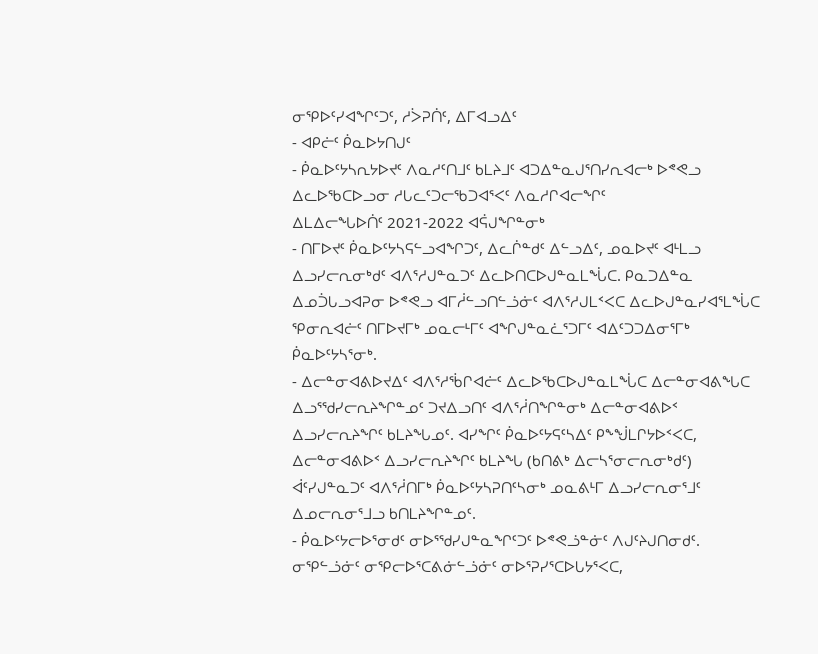ᓂᕿᐅᑦᓯᐊᖏᑦᑐᑦ, ᓱᐴᕈᑏᑦ, ᐃᒥᐊᓗᐃᑦ
- ᐊᑭᓖᑦ ᑮᓇᐅᔭᑎᒍᑦ
- ᑮᓇᐅᑦᔭᓴᕆᔭᐅᔪᑦ ᐱᓇᓱᑦᑎᒧᑦ ᑲᒪᔨᒧᑦ ᐊᑐᐃᓐᓇᒍᕐᑎᓯᕆᐊᓕᒃ ᐅᕝᕙᓗ ᐃᓚᐅᖃᑕᐅᓗᓂ ᓱᒐᓚᑦᑐᓕᖃᑐᐊᕐᐸᑦ ᐱᓇᓱᒋᐊᓕᖏᑦ
ᐃᒪᐃᓕᖓᐅᑏᑦ 2021-2022 ᐊᕌᒍᖏᓐᓂᒃ
- ᑎᒥᐅᔪᑦ ᑮᓇᐅᑦᔭᓴᕋᓪᓗᐊᖏᑐᑦ, ᐃᓚᒌᓐᑯᑦ ᐃᓪᓗᐃᑦ, ᓄᓇᐅᔪᑦ ᐊᒻᒪᓗ ᐃᓗᓯᓕᕆᓂᒃᑯᑦ ᐊᐱᕐᓱᒍᓐᓇᑐᑦ ᐃᓚᐅᑎᑕᐅᒍᓐᓇᒪᖔᑕ. ᑭᓇᑐᐃᓐᓇ ᐃᓄᑑᒐᓗᐊᕈᓂ ᐅᕝᕙᓗ ᐊᒥᓲᓪᓗᑎᓪᓘᓃᑦ ᐊᐱᕐᓱᒍᒪᑉᐸᑕ ᐃᓚᐅᒍᓐᓇᓯᐊᕐᒪᖔᑕ ᕿᓂᕆᐊᓖᑦ ᑎᒥᐅᔪᒥᒃ ᓄᓇᓕᒻᒥᑦ ᐊᖏᒍᓐᓇᓛᕐᑐᒥᑦ ᐊᐃᑦᑐᑐᐃᓂᕐᒥᒃ ᑮᓇᐅᑦᔭᓴᕐᓂᒃ.
- ᐃᓕᓐᓂᐊᕕᐅᔪᐃᑦ ᐊᐱᕐᓱᖄᒋᐊᓖᑦ ᐃᓚᐅᖃᑕᐅᒍᓐᓇᒪᖔᑕ ᐃᓕᓐᓂᐊᕕᖓᑕ ᐃᓗᕐᖁᓯᓕᕆᔨᖏᓐᓄᑦ ᑐᔪᐃᓗᑎᑦ ᐊᐱᕐᓲᑎᖏᓐᓂᒃ ᐃᓕᓐᓂᐊᕕᐅᑉ ᐃᓗᓯᓕᕆᔨᖏᑦ ᑲᒪᔨᖓᓄᑦ. ᐊᓯᖏᑦ ᑮᓇᐅᑦᔭᕋᑦᓴᐃᑦ ᑭᖕᖒᒪᒋᔭᐅᑉᐸᑕ, ᐃᓕᓐᓂᐊᕕᐅᑉ ᐃᓗᓯᓕᕆᔨᖏᑦ ᑲᒪᔨᖓ (ᑲᑎᕕᒃ ᐃᓕᓴᕐᓂᓕᕆᓂᒃᑯᑦ) ᐋᑦᓯᒍᓐᓇᑐᑦ ᐊᐱᕐᓲᑎᒥᒃ ᑮᓇᐅᑦᔭᓴᕈᑎᑦᓴᓂᒃ ᓄᓇᕕᒻᒥ ᐃᓗᓯᓕᕆᓂᕐᒧᑦ ᐃᓄᓕᕆᓂᕐᒧᓗ ᑲᑎᒪᔨᖏᓐᓄᑦ.
- ᑮᓇᐅᑦᔭᓕᐅᕐᓂᑯᑦ ᓂᐅᕐᖁᓯᒍᓐᓇᖏᑦᑐᑦ ᐅᕝᕙᓘᓐᓃᑦ ᐱᒍᑦᔨᒍᑎᓂᑯᑦ. ᓂᕿᓪᓘᓃᑦ ᓂᕿᓕᐅᕐᑕᕕᓃᓪᓘᓃᑦ ᓂᐅᕐᕈᓯᕐᑕᐅᒐᔭᕐᐸᑕ,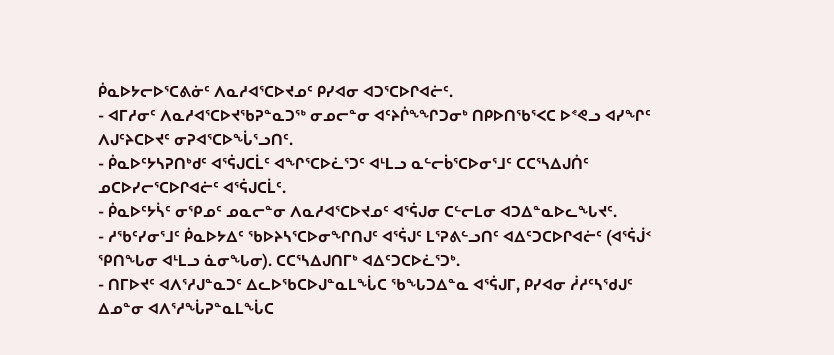ᑮᓇᐅᔭᓕᐅᕐᑕᕕᓃᑦ ᐱᓇᓱᐊᕐᑕᐅᔪᓄᑦ ᑭᓯᐊᓂ ᐊᑐᕐᑕᐅᒋᐊᓖᑦ.
- ᐊᒥᓱᓂᑦ ᐱᓇᓱᐊᕐᑕᐅᔪᖃᕈᓐᓇᑐᖅ ᓂᓄᓕᓐᓂ ᐊᑦᔨᒌᖕᖏᑐᓂᒃ ᑎᑭᐅᑎᖃᕐᐸᑕ ᐅᕝᕙᓗ ᐊᓯᖏᑦ ᐱᒍᑦᔨᑕᐅᔪᑦ ᓂᕈᐊᕐᑕᐅᖔᕐᓗᑎᑦ.
- ᑮᓇᐅᑦᔭᓴᕈᑎᒃᑯᑦ ᐊᕐᕌᒍᑕᒫᑦ ᐊᖏᕐᑕᐅᓛᕐᑐᑦ ᐊᒻᒪᓗ ᓇᓪᓕᑳᕐᑕᐅᓂᕐᒧᑦ ᑕᑕᕐᓴᐃᒍᑏᑦ ᓄᑕᐅᓯᓕᕐᑕᐅᒋᐊᓖᑦ ᐊᕐᕌᒍᑕᒫᑦ.
- ᑮᓇᐅᑦᔭᓵᑦ ᓂᕿᓄᑦ ᓄᓇᓕᓐᓂ ᐱᓇᓱᐊᕐᑕᐅᔪᓄᑦ ᐊᕐᕌᒍᓂ ᑕᓪᓕᒪᓂ ᐊᑐᐃᓐᓇᐅᓚᖓᔪᑦ.
- ᓱᖃᑦᓯᓂᕐᒧᑦ ᑮᓇᐅᔭᐃᑦ ᖃᐅᔨᓴᕐᑕᐅᓂᖏᑎᒍᑦ ᐊᕐᕌᒍᑦ ᒪᕐᕈᕕᓪᓗᑎᑦ ᐊᐃᑦᑐᑕᐅᒋᐊᓖᑦ (ᐊᕐᕌᒎᑉ ᕿᑎᖓᓂ ᐊᒻᒪᓗ ᓈᓂᖓᓂ). ᑕᑕᕐᓴᐃᒍᑎᒥᒃ ᐊᐃᑦᑐᑕᐅᓛᕐᑐᒃ.
- ᑎᒥᐅᔪᑦ ᐊᐱᕐᓱᒍᓐᓇᑐᑦ ᐃᓚᐅᖃᑕᐅᒍᓐᓇᒪᖔᑕ ᖃᖓᑐᐃᓐᓇ ᐊᕐᕌᒍᒥ, ᑭᓯᐊᓂ ᓲᓱᑦᓴᖁᒍᑦ ᐃᓄᓐᓂ ᐊᐱᕐᓱᖔᕈᓐᓇᒪᖔᑕ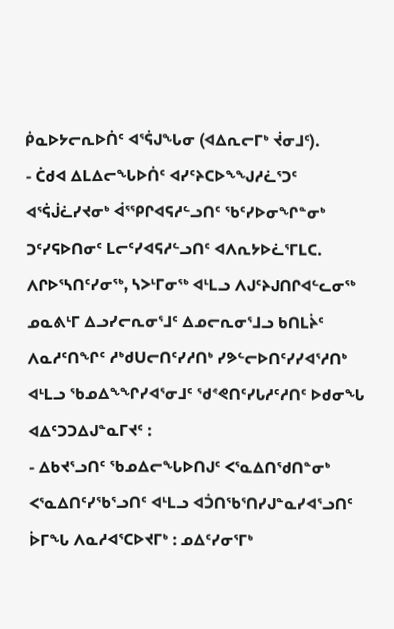ᑮᓇᐅᔭᓕᕆᐅᑏᑦ ᐊᕐᕌᒍᖓᓂ (ᐊᐃᕆᓕᒥᒃ ᔫᓂᒧᑦ).
- ᑖᑯᐊ ᐃᒪᐃᓕᖓᐅᑏᑦ ᐊᓯᑦᔨᑕᐅᖕᖑᓱᓛᕐᑐᑦ ᐊᕐᕌᒎᓛᓯᔪᓂᒃ ᐋᕐᕿᒋᐊᕋᓱᓪᓗᑎᑦ ᖃᑦᓯᐅᓂᖏᓐᓂᒃ ᑐᑦᓯᕋᐅᑎᓂᑦ ᒪᓕᑦᓯᐊᕋᓱᓪᓗᑎᑦ ᐊᐱᕆᔭᐅᓛᕐᒥᒪᑕ.
ᐱᒋᐅᕐᓴᑎᑦᓯᓂᖅ, ᓴᐳᒻᒥᓂᖅ ᐊᒻᒪᓗ ᐱᒍᑦᔨᒍᑎᒋᐊᓪᓚᓂᖅ
ᓄᓇᕕᒻᒥ ᐃᓗᓯᓕᕆᓂᕐᒧᑦ ᐃᓄᓕᕆᓂᕐᒧᓗ ᑲᑎᒪᔩᑦ ᐱᓇᓱᑦᑎᖏᑦ ᓱᒃᑯᑌᓕᑎᑦᓯᓱᑎᒃ ᓯᕗᓪᓕᐅᑎᑦᓯᓯᐊᕐᓱᑎᒃ ᐊᒻᒪᓗ ᖃᓄᐃᖕᖏᓯᐊᕐᓂᒧᑦ ᖁᕝᕙᑎᑦᓯᒐᓱᑦᓱᑎᑦ ᐅᑯᓂᖓ ᐊᐃᑦᑐᑐᐃᒍᓐᓇᒥᔪᑦ :
- ᐃᑲᔪᕐᓗᑎᑦ ᖃᓄᐃᓕᖓᐅᑎᒍᑦ ᐸᕐᓇᐃᑎᖁᑎᓐᓂᒃ ᐸᕐᓇᐃᑎᑦᓯᖃᕐᓗᑎᑦ ᐊᒻᒪᓗ ᐊᑑᑎᖃᕐᑎᓯᒍᓐᓇᓯᐊᕐᓗᑎᑦ ᐆᒥᖓ ᐱᓇᓱᐊᕐᑕᐅᔪᒥᒃ : ᓄᐃᑦᓯᓂᕐᒥᒃ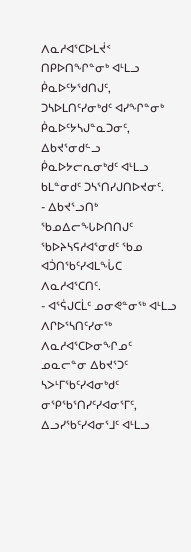ᐱᓇᓱᐊᕐᑕᐅᒪᔫᑉ ᑎᑭᐅᑎᖏᓐᓂᒃ ᐊᒻᒪᓗ ᑮᓇᐅᑦᔭᖁᑎᒍᑦ, ᑐᓴᐅᒪᑎᑦᓯᓂᒃᑯᑦ ᐊᓯᖏᓐᓂᒃ ᑮᓇᐅᑦᔭᓴᒍᓐᓇᑐᓂᑦ, ᐃᑲᔪᕐᓂᑯᓪᓗ ᑮᓇᐅᔭᓕᕆᓂᒃᑯᑦ ᐊᒻᒪᓗ ᑲᒪᓐᓂᑯᑦ ᑐᓴᕐᑎᓯᒍᑎᐅᔪᓂᑦ.
- ᐃᑲᔪᕐᓗᑎᒃ ᖃᓄᐃᓕᖓᐅᑎᑎᒍᑦ ᖃᐅᔨᓴᕋᓱᐊᕐᓂᑯᑦ ᖃᓄ ᐊᑑᑎᖃᑦᓯᐊᒪᖔᑕ ᐱᓇᓱᐊᕐᑕᑎᑦ.
- ᐊᕐᕌᒍᑕᒫᑦ ᓄᓂᕙᓐᓂᖅ ᐊᒻᒪᓗ ᐱᒋᐅᕐᓴᑎᑦᓯᓂᖅ ᐱᓇᓱᐊᕐᑕᐅᓂᖏᓄᑦ ᓄᓇᓕᓐᓂ ᐃᑲᔪᕐᑐᑦ ᓴᐳᒻᒥᖃᑦᓯᐊᓂᒃᑯᑦ ᓂᕿᖃᕐᑎᓯᑦᓯᐊᓂᕐᒥᑦ, ᐃᓗᓯᖃᑦᓯᐊᓂᕐᒧᑦ ᐊᒻᒪᓗ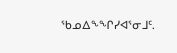ᖃᓄᐃᖕᖏᓯᐊᕐᓂᒧᑦ.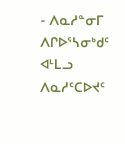- ᐱᓇᓱᓐᓂᒥ ᐱᒋᐅᕐᓴᓂᒃᑯᑦ ᐊᒻᒪᓗ ᐱᓇᓱᑦᑕᐅᔪᑦ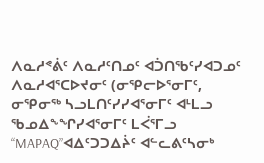ᐱᓇᓱᕝᕖᑦ ᐱᓇᓱᑦᑎᓄᑦ ᐊᑑᑎᖃᑦᓯᐊᑐᓄᑦ ᐱᓇᓱᐊᕐᑕᐅᔪᓂᑦ (ᓂᕿᓕᐅᕐᓂᒥᑦ, ᓂᕿᓂᖅ ᓴᓗᒪᑎᑦᓯᓯᐊᕐᓂᒥᑦ ᐊᒻᒪᓗ ᖃᓄᐃᖕᖏᓯᐊᕐᓂᒥᑦ ᒪᐹᕐᒥᓗ “MAPAQ”ᐊᐃᑦᑐᑐᐃᔩᑦ ᐊᓪᓚᕕᑦᓴᓂᒃ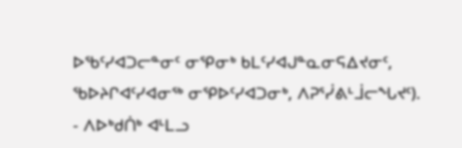ᐅᖃᑦᓯᐊᑐᓕᓐᓂᑦ ᓂᕿᓂᒃ ᑲᒪᑦᓯᐊᒍᓐᓇᓂᕋᐃᔪᓂᑦ, ᖃᐅᔨᒋᐊᑦᓯᐊᓂᖅ ᓂᕿᐅᑦᓯᐊᑐᓂᒃ, ᐱᕈᕐᓰᕕᒻᒨᓕᖓᔪᑦ).
- ᐱᐅᒃᑯᑏᒃ ᐊᒻᒪᓗ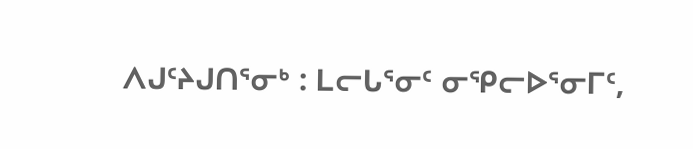ᐱᒍᑦᔨᒍᑎᕐᓂᒃ : ᒪᓕᒐᕐᓂᑦ ᓂᕿᓕᐅᕐᓂᒥᑦ,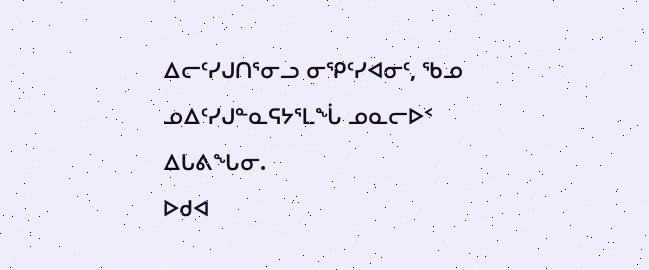ᐃᓕᑦᓯᒍᑎᕐᓂᓗ ᓂᕿᑦᓯᐊᓂᑦ, ᖃᓄ ᓄᐃᑦᓯᒍᓐᓇᕋᔭᕐᒪᖔ ᓄᓇᓕᐅᑉ ᐃᒐᕕᖓᓂ.
ᐅᑯᐊ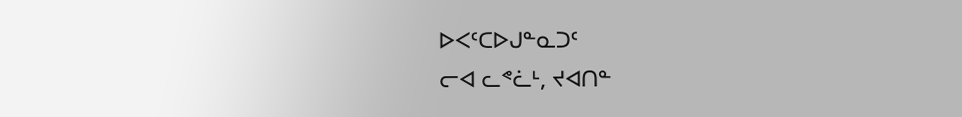ᐅᐸᑦᑕᐅᒍᓐᓇᑐᑦ
ᓕᐊ ᓚᕝᓛᒻ, ᔪᐊᑎᓐ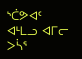ᔅᑖᕗᐊᑦ ᐊᒻᒪᓗ ᐊᒥᓕ ᐳᓵᕐ